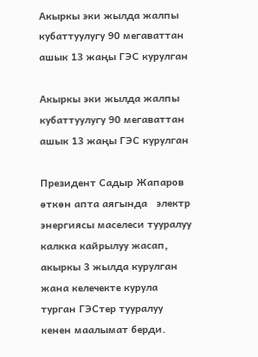Акыркы эки жылда жалпы кубаттуулугу 90 мегаваттан ашык 13 жаңы ГЭС курулган

Акыркы эки жылда жалпы кубаттуулугу 90 мегаваттан ашык 13 жаңы ГЭС курулган

Президент Садыр Жапаров өткөн апта аягында   электр энергиясы маселеси тууралуу калкка кайрылуу жасап, акыркы 3 жылда курулган жана келечекте курула турган ГЭСтер тууралуу кенен маалымат берди.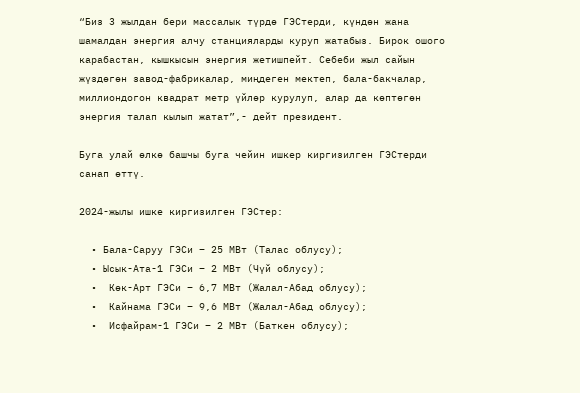“Биз 3 жылдан бери массалык түрдө ГЭСтерди, күндөн жана шамалдан энергия алчу станцияларды куруп жатабыз. Бирок ошого карабастан, кышкысын энергия жетишпейт. Себеби жыл сайын жүздөгөн завод-фабрикалар, миңдеген мектеп, бала-бакчалар, миллиондогон квадрат метр үйлөр курулуп, алар да көптөгөн энергия талап кылып жатат”,- дейт президент.

Буга улай өлкө башчы буга чейин ишкер киргизилген ГЭСтерди санап өттү.

2024-жылы ишке киргизилген ГЭСтер:

  • Бала-Саруу ГЭСи – 25 МВт (Талас облусу);
  • Ысык-Ата-1 ГЭСи – 2 МВт (Чүй облусу);
  •  Көк-Арт ГЭСи – 6,7 МВт (Жалал-Абад облусу);
  •  Кайнама ГЭСи – 9,6 МВт (Жалал-Абад облусу);
  •  Исфайрам-1 ГЭСи – 2 МВт (Баткен облусу);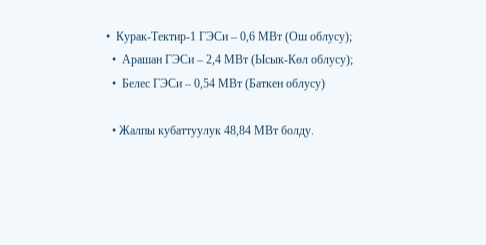•  Курак-Тектир-1 ГЭСи – 0,6 МВт (Ош облусу);
  •  Арашан ГЭСи – 2,4 МВт (Ысык-Көл облусу);
  •  Белес ГЭСи – 0,54 МВт (Баткен облусу)

  • Жалпы кубаттуулук 48,84 МВт болду.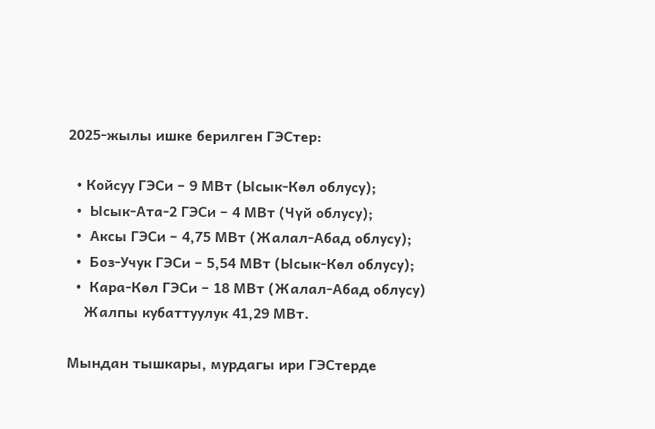2025-жылы ишке берилген ГЭСтер:

  • Койсуу ГЭСи – 9 МВт (Ысык-Көл облусу);
  •  Ысык-Ата-2 ГЭСи – 4 МВт (Чүй облусу);
  •  Аксы ГЭСи – 4,75 МВт (Жалал-Абад облусу);
  •  Боз-Учук ГЭСи – 5,54 МВт (Ысык-Көл облусу);
  •  Кара-Көл ГЭСи – 18 МВт (Жалал-Абад облусу)
    Жалпы кубаттуулук 41,29 МВт.

Мындан тышкары, мурдагы ири ГЭСтерде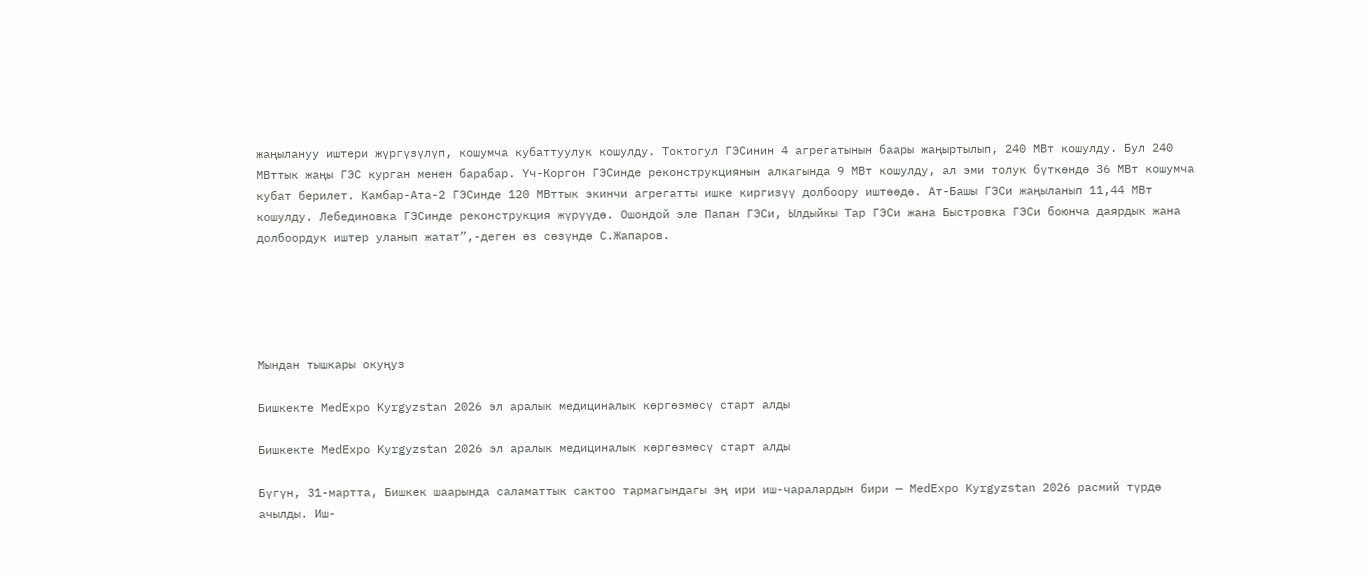жаңылануу иштери жүргүзүлүп, кошумча кубаттуулук кошулду. Токтогул ГЭСинин 4 агрегатынын баары жаңыртылып, 240 МВт кошулду. Бул 240 МВттык жаңы ГЭС курган менен барабар. Үч-Коргон ГЭСинде реконструкциянын алкагында 9 МВт кошулду, ал эми толук бүткөндө 36 МВт кошумча кубат берилет. Камбар-Ата-2 ГЭСинде 120 МВттык экинчи агрегатты ишке киргизүү долбоору иштөөдө. Ат-Башы ГЭСи жаңыланып 11,44 МВт кошулду. Лебединовка ГЭСинде реконструкция жүрүүдө. Ошондой эле Папан ГЭСи, Ылдыйкы Тар ГЭСи жана Быстровка ГЭСи боюнча даярдык жана долбоордук иштер уланып жатат”,-деген өз сөзүндө С.Жапаров.





Мындан тышкары окуңуз

Бишкекте MedExpo Kyrgyzstan 2026 эл аралык медициналык көргөзмөсү старт алды

Бишкекте MedExpo Kyrgyzstan 2026 эл аралык медициналык көргөзмөсү старт алды

Бүгүн, 31-мартта, Бишкек шаарында саламаттык сактоо тармагындагы эң ири иш-чаралардын бири — MedExpo Kyrgyzstan 2026 расмий түрдө ачылды. Иш-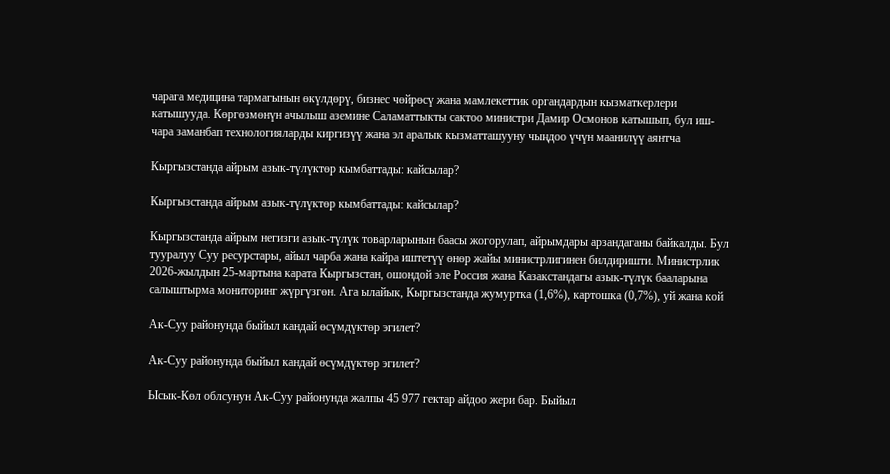чарага медицина тармагынын өкүлдөрү, бизнес чөйрөсү жана мамлекеттик органдардын кызматкерлери катышууда. Көргөзмөнүн ачылыш аземине Саламаттыкты сактоо министри Дамир Осмонов катышып, бул иш-чара заманбап технологияларды киргизүү жана эл аралык кызматташууну чыңдоо үчүн маанилүү аянтча

Кыргызстанда айрым азык-түлүктөр кымбаттады: кайсылар?

Кыргызстанда айрым азык-түлүктөр кымбаттады: кайсылар?

Кыргызстанда айрым негизги азык-түлүк товарларынын баасы жогорулап, айрымдары арзандаганы байкалды. Бул тууралуу Суу ресурстары, айыл чарба жана кайра иштетүү өнөр жайы министрлигинен билдиришти. Министрлик 2026-жылдын 25-мартына карата Кыргызстан, ошондой эле Россия жана Казакстандагы азык-түлүк бааларына салыштырма мониторинг жүргүзгөн. Ага ылайык, Кыргызстанда жумуртка (1,6%), картошка (0,7%), уй жана кой

Ак-Суу районунда быйыл кандай өсүмдүктөр эгилет?

Ак-Суу районунда быйыл кандай өсүмдүктөр эгилет?

Ысык-Көл облсунун Ак-Суу районунда жалпы 45 977 гектар айдоо жери бар. Быйыл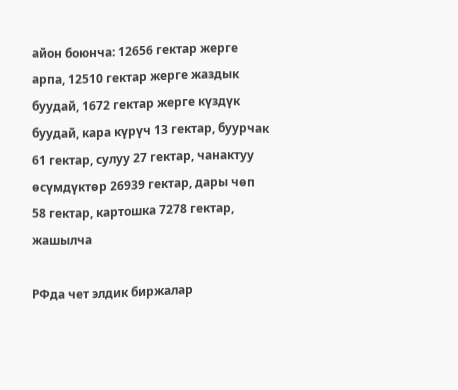айон боюнча: 12656 гектар жерге арпа, 12510 гектар жерге жаздык буудай, 1672 гектар жерге күздүк буудай, кара күрүч 13 гектар, буурчак 61 гектар, сулуу 27 гектар, чанактуу өсүмдүктөр 26939 гектар, дары чөп 58 гектар, картошка 7278 гектар, жашылча

РФда чет элдик биржалар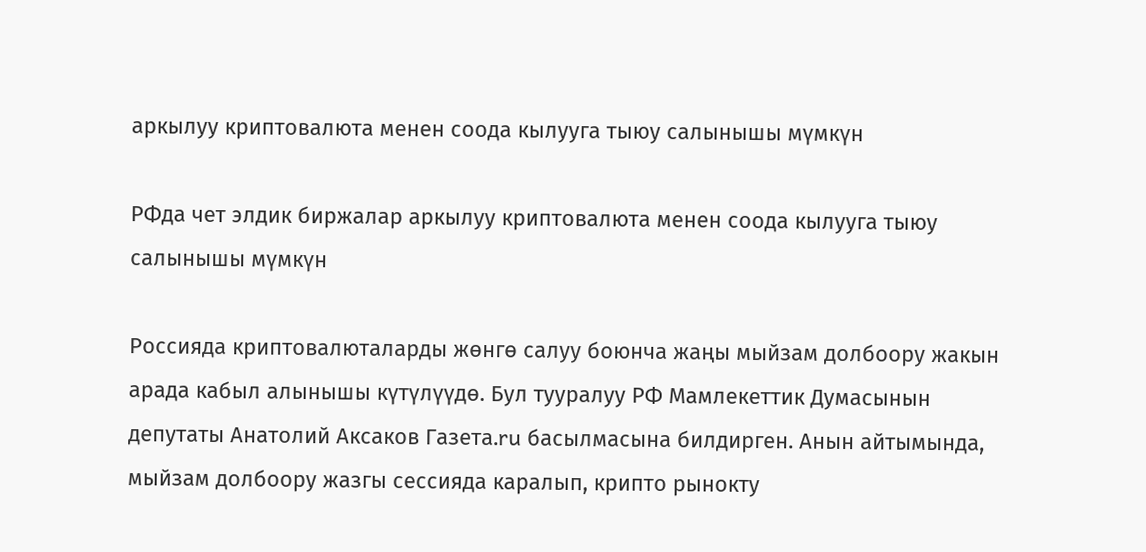аркылуу криптовалюта менен соода кылууга тыюу салынышы мүмкүн

РФда чет элдик биржалар аркылуу криптовалюта менен соода кылууга тыюу салынышы мүмкүн

Россияда криптовалюталарды жөнгө салуу боюнча жаңы мыйзам долбоору жакын арада кабыл алынышы күтүлүүдө. Бул тууралуу РФ Мамлекеттик Думасынын депутаты Анатолий Аксаков Газета.ru басылмасына билдирген. Анын айтымында, мыйзам долбоору жазгы сессияда каралып, крипто рынокту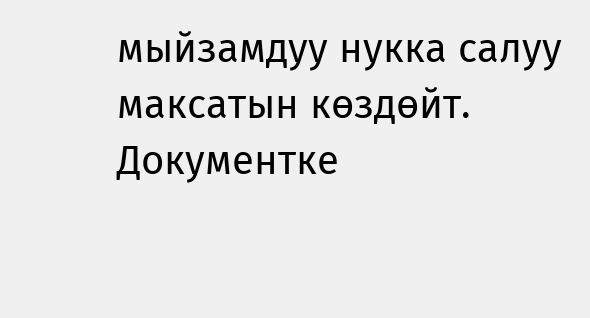мыйзамдуу нукка салуу максатын көздөйт. Документке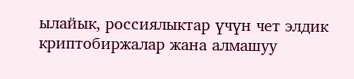ылайык, россиялыктар үчүн чет элдик криптобиржалар жана алмашуу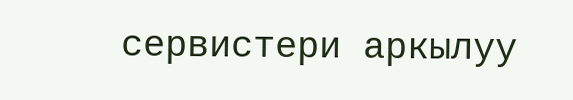сервистери аркылуу